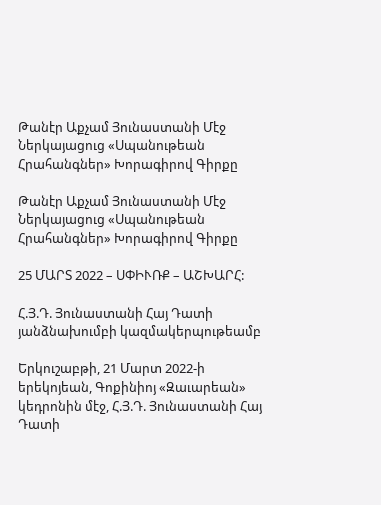Թանէր Աքչամ Յունաստանի Մէջ Ներկայացուց «Սպանութեան Հրահանգներ» Խորագիրով Գիրքը

Թանէր Աքչամ Յունաստանի Մէջ Ներկայացուց «Սպանութեան Հրահանգներ» Խորագիրով Գիրքը

25 ՄԱՐՏ 2022 – ՍՓԻՒՌՔ – ԱՇԽԱՐՀ:

Հ.Յ.Դ. Յունաստանի Հայ Դատի յանձնախումբի կազմակերպութեամբ

Երկուշաբթի, 21 Մարտ 2022-ի երեկոյեան, Գոքինիոյ «Զաւարեան» կեդրոնին մէջ, Հ.Յ.Դ. Յունաստանի Հայ Դատի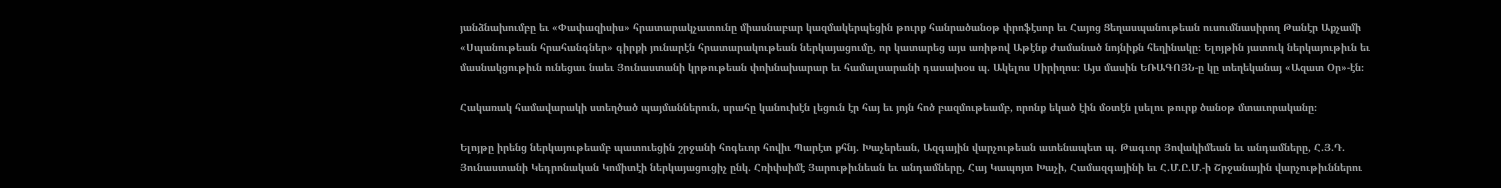յանձնախումբը եւ «Փափազիսիս» հրատարակչատունը միասնաբար կազմակերպեցին թուրք հանրածանօթ փրոֆէսոր եւ Հայոց Ցեղասպանութեան ուսումնասիրող Թանէր Աքչամի «Սպանութեան հրահանգներ» գիրքի յունարէն հրատարակութեան ներկայացումը, որ կատարեց այս առիթով Աթէնք ժամանած նոյնիքն հեղինակը։ Ելոյթին յատուկ ներկայութիւն եւ մասնակցութիւն ունեցաւ նաեւ Յունաստանի կրթութեան փոխնախարար եւ համալսարանի դասախօս պ. Ակելոս Սիրիղոս։ Այս մասին ԵՌԱԳՈՅՆ-ը կը տեղեկանայ «Ազատ Օր»-էն։

Հակառակ համավարակի ստեղծած պայմաններուն, սրահը կանուխէն լեցուն էր հայ եւ յոյն հոծ բազմութեամբ, որոնք եկած էին մօտէն լսելու թուրք ծանօթ մտաւորականը։

Ելոյթը իրենց ներկայութեամբ պատուեցին շրջանի հոգեւոր հովիւ Պարէտ քհնյ. Խաչերեան, Ազգային վարչութեան ատենապետ պ. Թագւոր Յովակիմեան եւ անդամները, Հ.Յ.Դ. Յունաստանի Կեդրոնական Կոմիտէի ներկայացուցիչ ընկ. Հռիփսիմէ Յարութիւնեան եւ անդամները, Հայ Կապոյտ Խաչի, Համազգայինի եւ Հ.Մ.Ը.Մ.-ի Շրջանային վարչութիւններու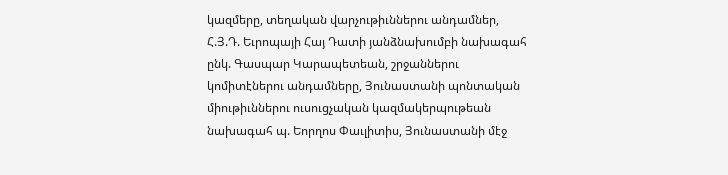կազմերը, տեղական վարչութիւններու անդամներ, Հ.Յ.Դ. Եւրոպայի Հայ Դատի յանձնախումբի նախագահ ընկ. Գասպար Կարապետեան, շրջաններու կոմիտէներու անդամները, Յունաստանի պոնտական միութիւններու ուսուցչական կազմակերպութեան նախագահ պ. Եորղոս Փաւլիտիս, Յունաստանի մէջ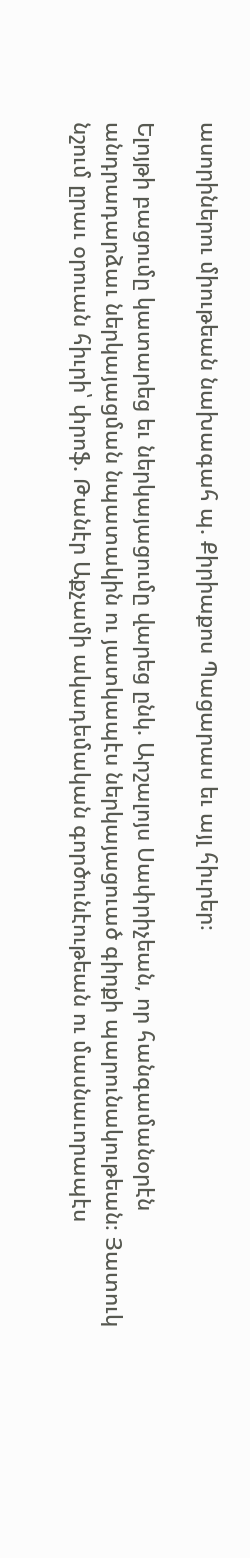ասորիներու միութեան նախագահ պ. Քիրիաքոս Պացարաս եւ այլ հիւրեր։

Ելոյթի բացումը կատարեց եւ ներկայացումը վարեց ընկ. Արշալոյս Սափրիչեան, որ հանգամանօրէն անդրադարձաւ ներկայացման նպատակին ու յատկապէս ներկայացուած գիրքի պարունակութեան։ Յատուկ նշում ըրաւ օրուան հիւրի՝ փրոֆ. Թանէր Աքչամի ակադեմական գործունէութեան ու մասնաւորապէս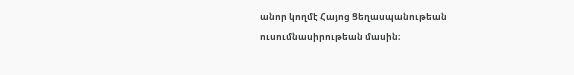անոր կողմէ Հայոց Ցեղասպանութեան ուսումնասիրութեան մասին։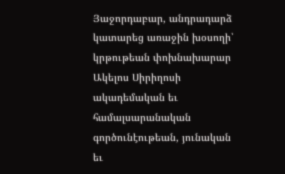Յաջորդաբար, անդրադարձ կատարեց առաջին խօսողի՝ կրթութեան փոխնախարար Ակելոս Սիրիղոսի ակադեմական եւ համալսարանական գործունէութեան, յունական եւ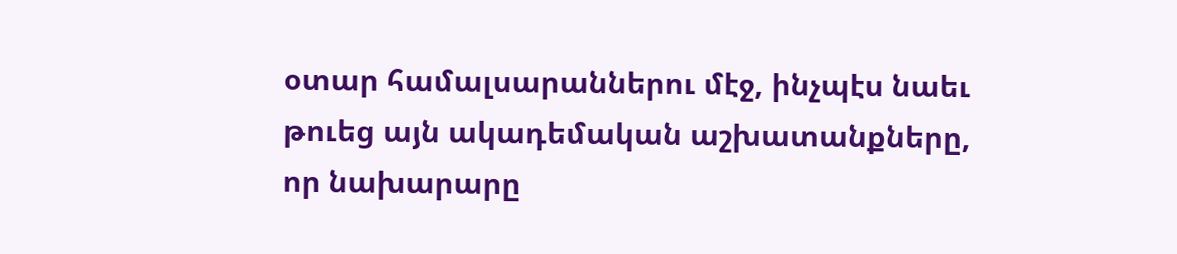օտար համալսարաններու մէջ, ինչպէս նաեւ թուեց այն ակադեմական աշխատանքները, որ նախարարը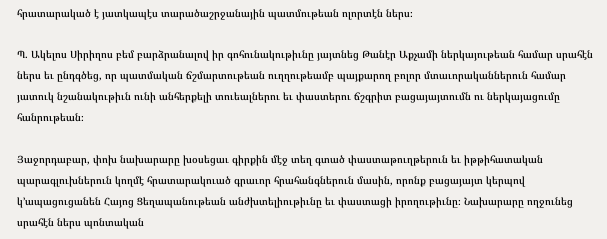հրատարակած է յատկապէս տարածաշրջանային պատմութեան ոլորտէն ներս։

Պ. Ակելոս Սիրիղոս բեմ բարձրանալով իր գոհունակութիւնը յայտնեց Թանէր Աքչամի ներկայութեան համար սրահէն ներս եւ ընդգծեց, որ պատմական ճշմարտութեան ուղղութեամբ պայքարող բոլոր մտաւորականներուն համար յատուկ նշանակութիւն ունի անհերքելի տուեալներու եւ փաստերու ճշգրիտ բացայայտումն ու ներկայացումը հանրութեան։

Յաջորդաբար, փոխ նախարարը խօսեցաւ գիրքին մէջ տեղ գտած փաստաթուղթերուն եւ իթթիհատական պարագլուխներուն կողմէ հրատարակուած գրաւոր հրահանգներուն մասին, որոնք բացայայտ կերպով կ՚ապացուցանեն Հայոց Ցեղապանութեան անժխտելիութիւնը եւ փաստացի իրողութիւնը։ Նախարարը ողջունեց սրահէն ներս պոնտական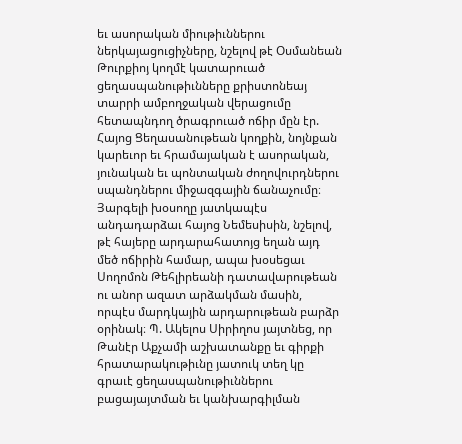եւ ասորական միութիւններու ներկայացուցիչները, նշելով թէ Օսմանեան Թուրքիոյ կողմէ կատարուած ցեղասպանութիւնները քրիստոնեայ տարրի ամբողջական վերացումը հետապնդող ծրագրուած ոճիր մըն էր. Հայոց Ցեղասանութեան կողքին, նոյնքան կարեւոր եւ հրամայական է ասորական, յունական եւ պոնտական ժողովուրդներու սպանդներու միջազգային ճանաչումը։ Յարգելի խօսողը յատկապէս անդադարձաւ հայոց Նեմեսիսին, նշելով, թէ հայերը արդարահատոյց եղան այդ մեծ ոճիրին համար, ապա խօսեցաւ Սողոմոն Թեհլիրեանի դատավարութեան ու անոր ազատ արձակման մասին, որպէս մարդկային արդարութեան բարձր օրինակ։ Պ. Ակելոս Սիրիղոս յայտնեց, որ Թանէր Աքչամի աշխատանքը եւ գիրքի հրատարակութիւնը յատուկ տեղ կը գրաւէ ցեղասպանութիւններու բացայայտման եւ կանխարգիլման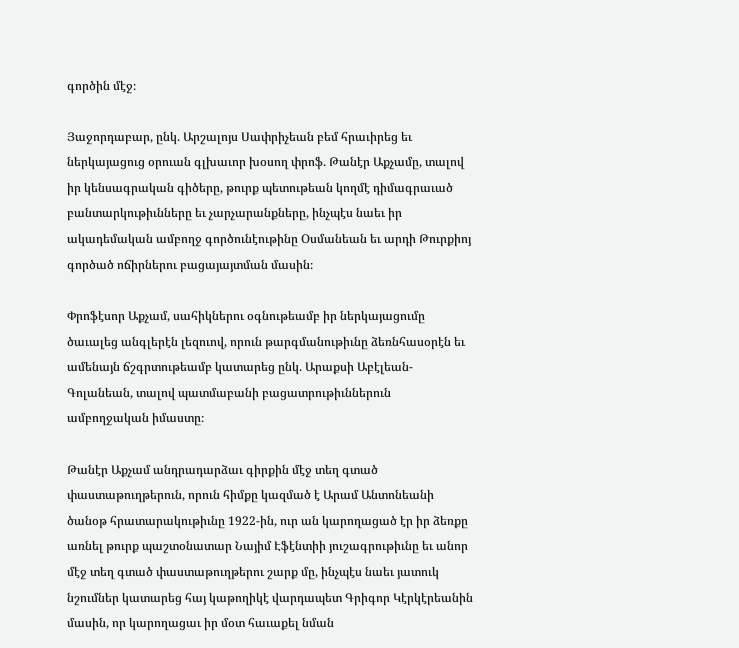գործին մէջ։

Յաջորդաբար, ընկ. Արշալոյս Սափրիչեան բեմ հրաւիրեց եւ ներկայացուց օրուան գլխաւոր խօսող փրոֆ. Թանէր Աքչամը, տալով իր կենսագրական գիծերը, թուրք պետութեան կողմէ դիմագրաւած բանտարկութիւնները եւ չարչարանքները, ինչպէս նաեւ իր ակադեմական ամբողջ գործունէութինը Օսմանեան եւ արդի Թուրքիոյ գործած ոճիրներու բացայայտման մասին։

Փրոֆէսոր Աքչամ, սահիկներու օգնութեամբ իր ներկայացումը ծաւալեց անգլերէն լեզուով, որուն թարգմանութիւնը ձեռնհասօրէն եւ ամենայն ճշգրտութեամբ կատարեց ընկ. Արաքսի Աբէլեան-Գոլանեան, տալով պատմաբանի բացատրութիւններուն ամբողջական իմաստը։

Թանէր Աքչամ անդրադարձաւ գիրքին մէջ տեղ գտած փաստաթուղթերուն, որուն հիմքը կազմած է Արամ Անտոնեանի ծանօթ հրատարակութիւնը 1922-ին, ուր ան կարողացած էր իր ձեռքը առնել թուրք պաշտօնատար Նայիմ Էֆէնտիի յուշագրութիւնը եւ անոր մէջ տեղ գտած փաստաթուղթերու շարք մը, ինչպէս նաեւ յատուկ նշումներ կատարեց հայ կաթողիկէ վարդապետ Գրիգոր Կէրկէրեանին մասին, որ կարողացաւ իր մօտ հաւաքել նման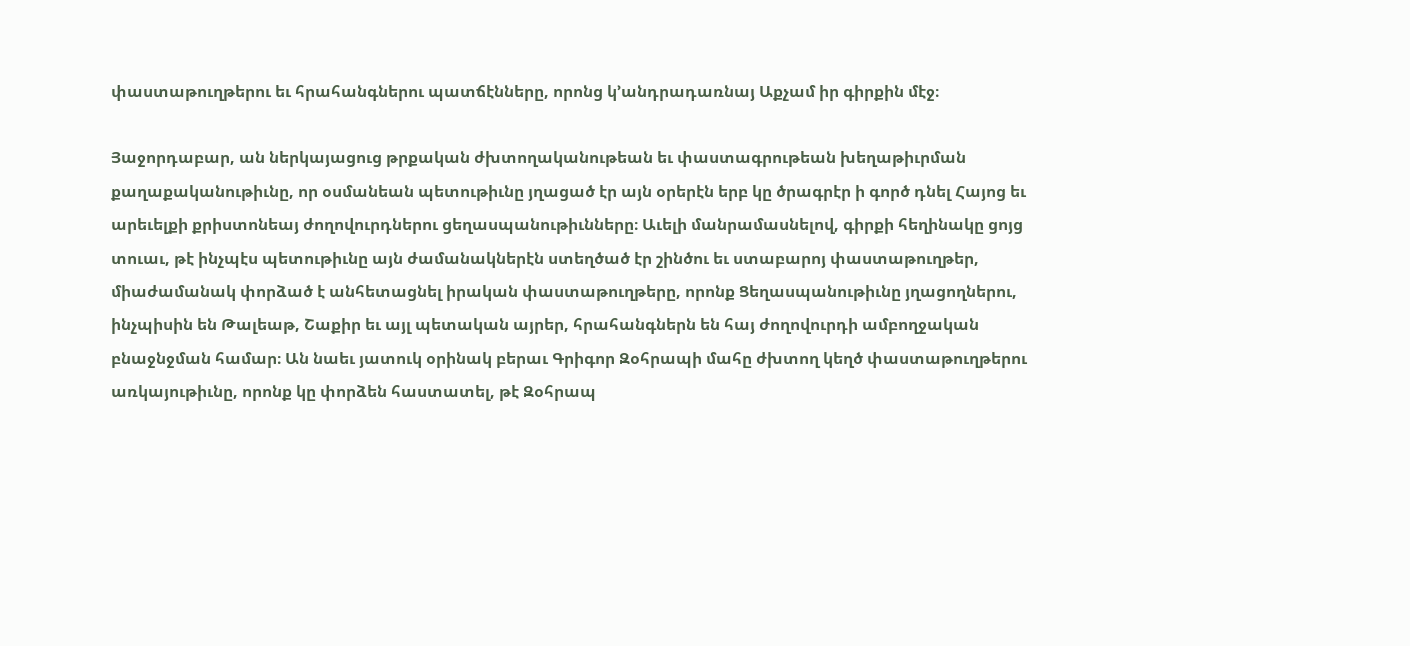փաստաթուղթերու եւ հրահանգներու պատճէնները, որոնց կ՚անդրադառնայ Աքչամ իր գիրքին մէջ։

Յաջորդաբար, ան ներկայացուց թրքական ժխտողականութեան եւ փաստագրութեան խեղաթիւրման քաղաքականութիւնը, որ օսմանեան պետութիւնը յղացած էր այն օրերէն երբ կը ծրագրէր ի գործ դնել Հայոց եւ արեւելքի քրիստոնեայ ժողովուրդներու ցեղասպանութիւնները։ Աւելի մանրամասնելով, գիրքի հեղինակը ցոյց տուաւ, թէ ինչպէս պետութիւնը այն ժամանակներէն ստեղծած էր շինծու եւ ստաբարոյ փաստաթուղթեր, միաժամանակ փորձած է անհետացնել իրական փաստաթուղթերը, որոնք Ցեղասպանութիւնը յղացողներու, ինչպիսին են Թալեաթ, Շաքիր եւ այլ պետական այրեր, հրահանգներն են հայ ժողովուրդի ամբողջական բնաջնջման համար։ Ան նաեւ յատուկ օրինակ բերաւ Գրիգոր Զօհրապի մահը ժխտող կեղծ փաստաթուղթերու առկայութիւնը, որոնք կը փորձեն հաստատել, թէ Զօհրապ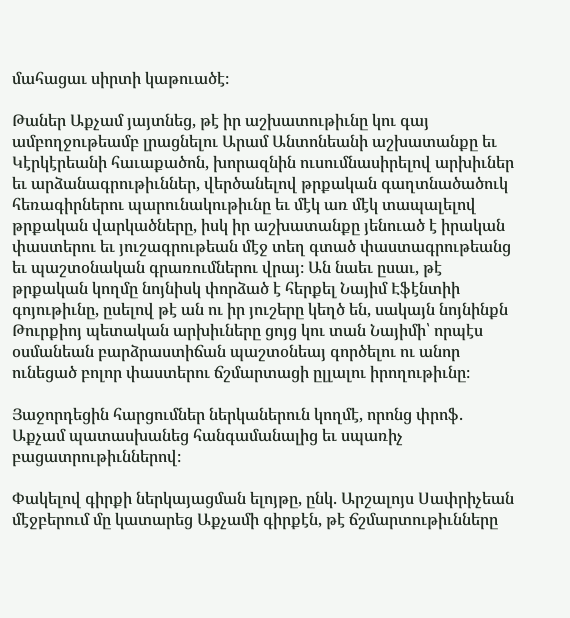մահացաւ սիրտի կաթուածէ։

Թաներ Աքչամ յայտնեց, թէ իր աշխատութիւնը կու գայ ամբողջութեամբ լրացնելու Արամ Անտոնեանի աշխատանքը եւ Կէրկէրեանի հաւաքածոն, խորազնին ուսումնասիրելով արխիւներ եւ արձանագրութիւններ, վերծանելով թրքական գաղտնածածուկ հեռագիրներու պարունակութիւնը եւ մէկ առ մէկ տապալելով թրքական վարկածները, իսկ իր աշխատանքը յենուած է իրական փաստերու եւ յուշագրութեան մէջ տեղ գտած փաստագրութեանց եւ պաշտօնական գրառումներու վրայ։ Ան նաեւ ըսաւ, թէ թրքական կողմը նոյնիսկ փորձած է հերքել Նայիմ Էֆէնտիի գոյութիւնը, ըսելով թէ ան ու իր յուշերը կեղծ են, սակայն նոյնինքն Թուրքիոյ պետական արխիւները ցոյց կու տան Նայիմի՝ որպէս օսմանեան բարձրաստիճան պաշտօնեայ գործելու ու անոր ունեցած բոլոր փաստերու ճշմարտացի ըլլալու իրողութիւնը։

Յաջորդեցին հարցումներ ներկաներուն կողմէ, որոնց փրոֆ. Աքչամ պատասխանեց հանգամանալից եւ սպառիչ բացատրութիւններով։

Փակելով գիրքի ներկայացման ելոյթը, ընկ. Արշալոյս Սափրիչեան մէջբերում մը կատարեց Աքչամի գիրքէն, թէ ճշմարտութիւնները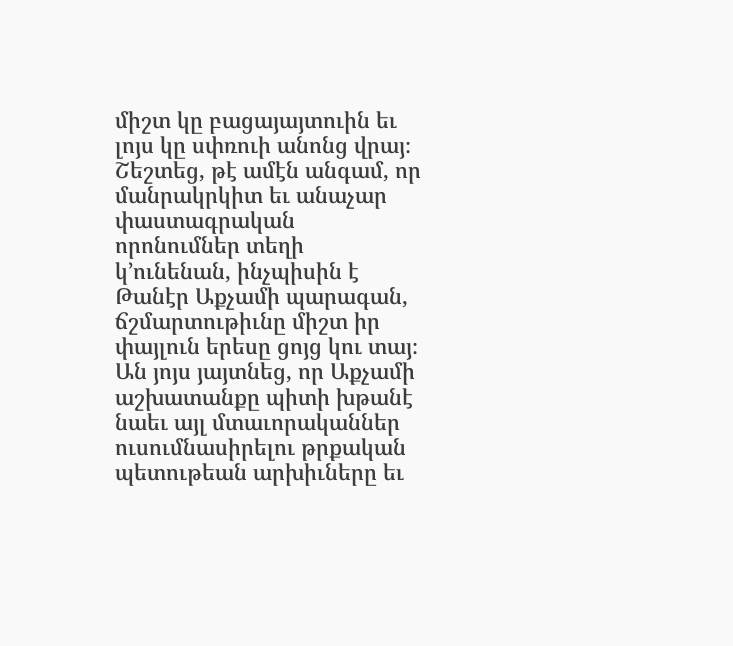միշտ կը բացայայտուին եւ լոյս կը սփռուի անոնց վրայ։ Շեշտեց, թէ ամէն անգամ, որ մանրակրկիտ եւ անաչար փաստագրական որոնումներ տեղի կ՚ունենան, ինչպիսին է Թանէր Աքչամի պարագան, ճշմարտութիւնը միշտ իր փայլուն երեսը ցոյց կու տայ։ Ան յոյս յայտնեց, որ Աքչամի աշխատանքը պիտի խթանէ նաեւ այլ մտաւորականներ ուսումնասիրելու թրքական պետութեան արխիւները եւ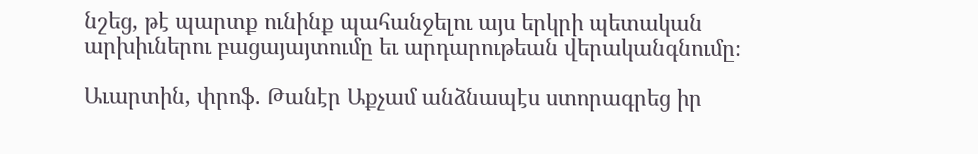նշեց, թէ պարտք ունինք պահանջելու այս երկրի պետական արխիւներու բացայայտումը եւ արդարութեան վերականգնումը։

Աւարտին, փրոֆ. Թանէր Աքչամ անձնապէս ստորագրեց իր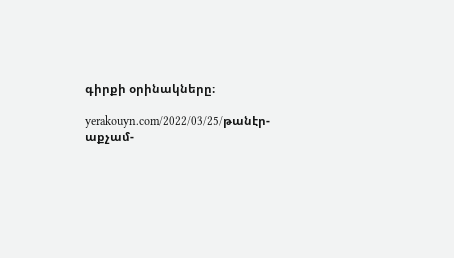գիրքի օրինակները։

yerakouyn.com/2022/03/25/թանէր-աքչամ-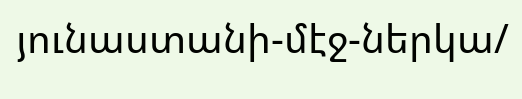յունաստանի-մէջ-ներկա/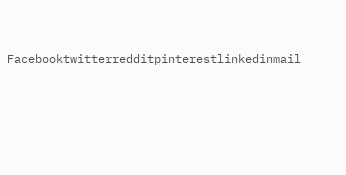Facebooktwitterredditpinterestlinkedinmail